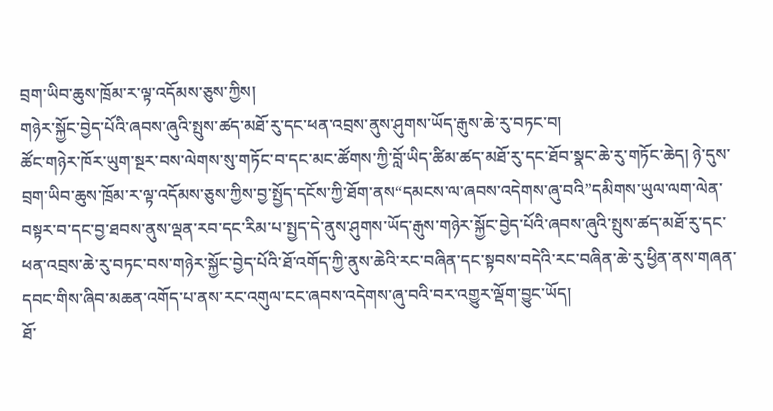བྲག་ཡིབ་ཆུས་ཁྲོམ་ར་ལྟ་འདོམས་ཅུས་ཀྱིས།
གཉེར་སྐྱོང་བྱེད་པོའི་ཞབས་ཞུའི་སྤུས་ཚད་མཐོ་རུ་དང་ཕན་འབྲས་ནུས་ཤུགས་ཡོད་རྒུས་ཆེ་རུ་བཏང་བ།
ཚོང་གཉེར་ཁོར་ཡུག་སྔར་བས་ལེགས་སུ་གཏོང་བ་དང་མང་ཚོགས་ཀྱི་བློ་ཡིད་ཚིམ་ཚད་མཐོ་རུ་དང་ཐོབ་སྣང་ཆེ་རུ་གཏོང་ཆེད། ཉེ་དུས་བྲག་ཡིབ་ཆུས་ཁྲོམ་ར་ལྟ་འདོམས་ཅུས་ཀྱིས་བྱ་སྤྱོད་དངོས་ཀྱི་ཐོག་ནས“དམངས་ལ་ཞབས་འདེགས་ཞུ་བའི”དམིགས་ཡུལ་ལག་ལེན་བསྟར་བ་དང་བྱ་ཐབས་ནུས་ལྡན་རབ་དང་རིམ་པ་སྤྱད་དེ་ནུས་ཤུགས་ཡོད་རྒུས་གཉེར་སྐྱོང་བྱེད་པོའི་ཞབས་ཞུའི་སྤུས་ཚད་མཐོ་རུ་དང་ཕན་འབྲས་ཆེ་རུ་བཏང་བས་གཉེར་སྐྱོང་བྱེད་པོའི་ཐོ་འགོད་ཀྱི་ནུས་ཆེའི་རང་བཞིན་དང་སྟབས་བདེའི་རང་བཞིན་ཆེ་རུ་ཕྱིན་ནས་གཞན་དབང་གིས་ཞིབ་མཆན་འགོད་པ་ནས་རང་འགུལ་ངང་ཞབས་འདེགས་ཞུ་བའི་བར་འགྱུར་ལྡོག་བྱུང་ཡོད།
ཐོ་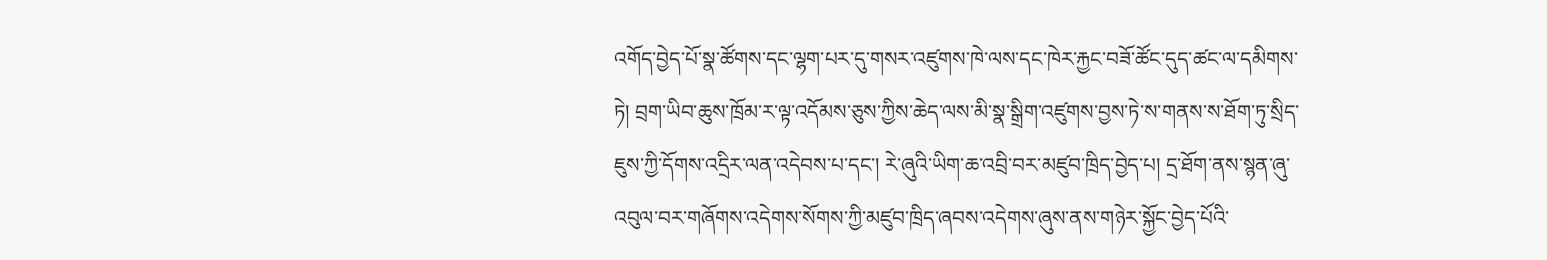འགོད་བྱེད་པོ་སྣ་ཚོགས་དང་ལྷག་པར་དུ་གསར་འཛུགས་ཁེ་ལས་དང་ཁེར་རྐྱང་བཟོ་ཚོང་དུད་ཚང་ལ་དམིགས་ཏེ། བྲག་ཡིབ་ཆུས་ཁྲོམ་ར་ལྟ་འདོམས་ཅུས་ཀྱིས་ཆེད་ལས་མི་སྣ་སྒྲིག་འཛུགས་བྱས་ཏེ་ས་གནས་ས་ཐོག་ཏུ་སྲིད་ཇུས་ཀྱི་དོགས་འདྲིར་ལན་འདེབས་པ་དང་། རེ་ཞུའི་ཡིག་ཆ་འབྲི་བར་མཛུབ་ཁྲིད་བྱེད་པ། དྲ་ཐོག་ནས་སྙན་ཞུ་འབུལ་བར་གཞོགས་འདེགས་སོགས་ཀྱི་མཛུབ་ཁྲིད་ཞབས་འདེགས་ཞུས་ནས་གཉེར་སྐྱོང་བྱེད་པོའི་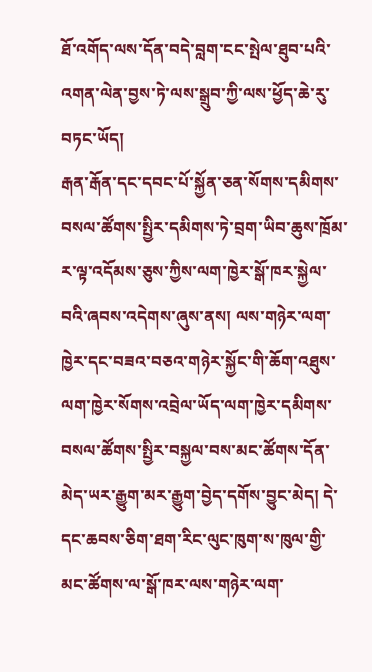ཐོ་འགོད་ལས་དོན་བདེ་བླག་ངང་སྤེལ་ཐུབ་པའི་འགན་ལེན་བྱས་ཏེ་ལས་སྒྲུབ་ཀྱི་ལས་ཕྱོད་ཆེ་རུ་བཏང་ཡོད།
རྒན་རྒོན་དང་དབང་པོ་སྐྱོན་ཅན་སོགས་དམིགས་བསལ་ཚོགས་སྤྱིར་དམིགས་ཏེ་བྲག་ཡིབ་ཆུས་ཁྲོམ་ར་ལྟ་འདོམས་ཅུས་ཀྱིས་ལག་ཁྱེར་སྒོ་ཁར་སྐྱེལ་བའི་ཞབས་འདེགས་ཞུས་ནས། ལས་གཉེར་ལག་ཁྱེར་དང་བཟའ་བཅའ་གཉེར་སྐྱོང་གི་ཆོག་འཐུས་ལག་ཁྱེར་སོགས་འབྲེལ་ཡོད་ལག་ཁྱེར་དམིགས་བསལ་ཚོགས་སྤྱིར་བསྐྱལ་བས་མང་ཚོགས་དོན་མེད་ཡར་རྒྱུག་མར་རྒྱུག་བྱེད་དགོས་བྱུང་མེད། དེ་དང་ཆབས་ཅིག་ཐག་རིང་ལུང་ཁུག་ས་ཁུལ་གྱི་མང་ཚོགས་ལ་སྒོ་ཁར་ལས་གཉེར་ལག་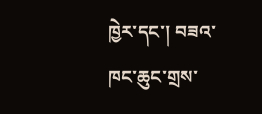ཁྱེར་དང་། བཟའ་ཁང་ཆུང་གྲས་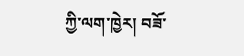ཀྱི་ལག་ཁྱེར། བཟོ་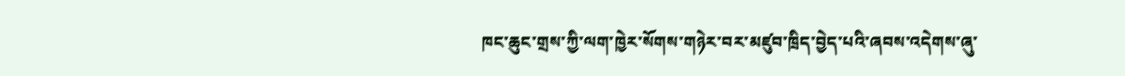ཁང་ཆུང་གྲས་ཀྱི་ལག་ཁྱེར་སོགས་གཉེར་བར་མཛུབ་ཁྲིད་བྱེད་པའི་ཞབས་འདེགས་ཞུ་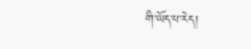གི་ཡོད་པ་རེད།